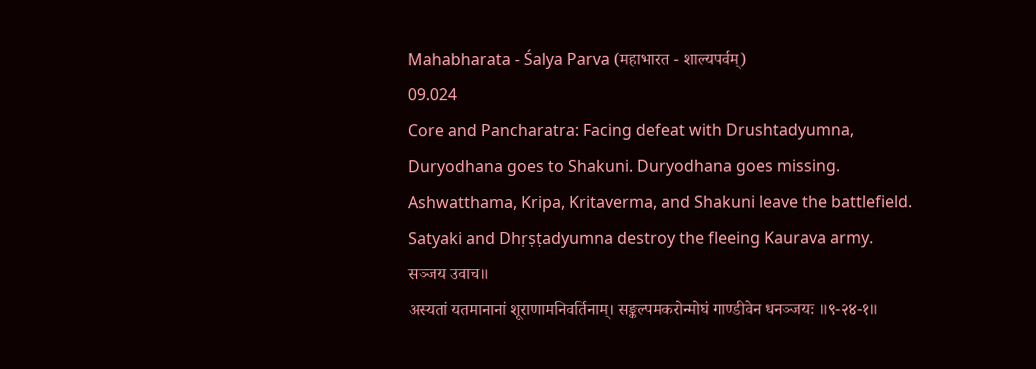Mahabharata - Śalya Parva (महाभारत - शाल्यपर्वम्)
09.024
Core and Pancharatra: Facing defeat with Drushtadyumna, Duryodhana goes to Shakuni. Duryodhana goes missing. Ashwatthama, Kripa, Kritaverma, and Shakuni leave the battlefield. Satyaki and Dhṛṣṭadyumna destroy the fleeing Kaurava army.
सञ्जय उवाच॥
अस्यतां यतमानानां शूराणामनिवर्तिनाम्। सङ्कल्पमकरोन्मोघं गाण्डीवेन धनञ्जयः ॥९-२४-१॥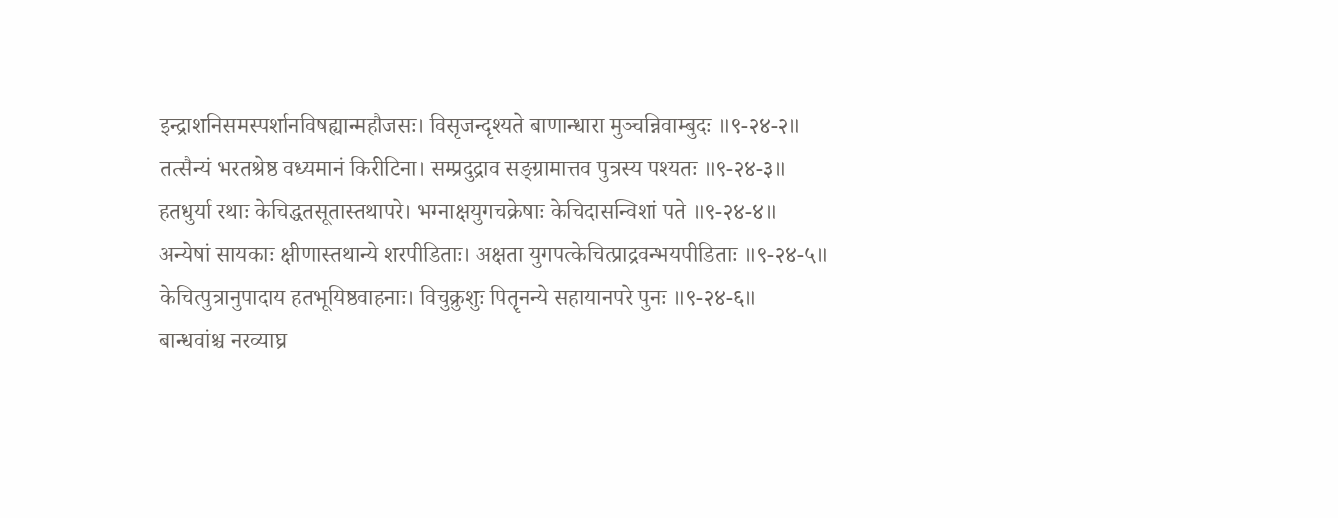इन्द्राशनिसमस्पर्शानविषह्यान्महौजसः। विसृजन्दृश्यते बाणान्धारा मुञ्चन्निवाम्बुदः ॥९-२४-२॥
तत्सैन्यं भरतश्रेष्ठ वध्यमानं किरीटिना। सम्प्रदुद्राव सङ्ग्रामात्तव पुत्रस्य पश्यतः ॥९-२४-३॥
हतधुर्या रथाः केचिद्धतसूतास्तथापरे। भग्नाक्षयुगचक्रेषाः केचिदासन्विशां पते ॥९-२४-४॥
अन्येषां सायकाः क्षीणास्तथान्ये शरपीडिताः। अक्षता युगपत्केचित्प्राद्रवन्भयपीडिताः ॥९-२४-५॥
केचित्पुत्रानुपादाय हतभूयिष्ठवाहनाः। विचुक्रुशुः पितॄनन्ये सहायानपरे पुनः ॥९-२४-६॥
बान्धवांश्च नरव्याघ्र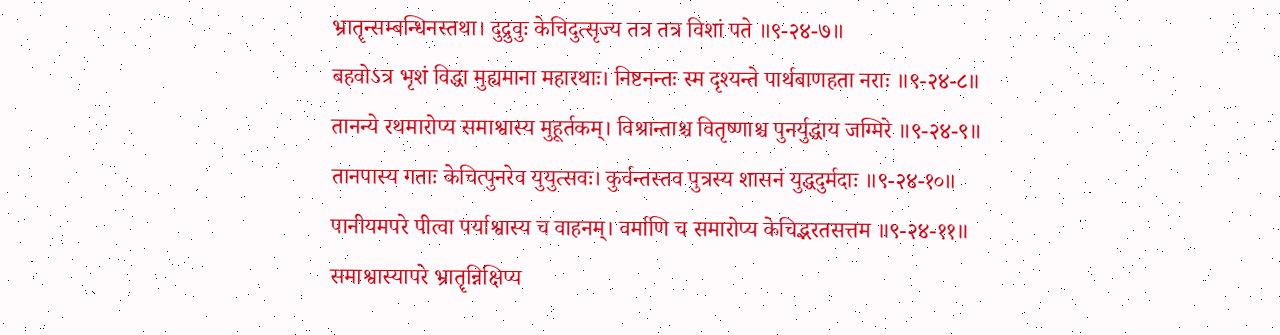भ्रातॄन्सम्बन्धिनस्तथा। दुद्रुवुः केचिदुत्सृज्य तत्र तत्र विशां पते ॥९-२४-७॥
बहवोऽत्र भृशं विद्धा मुह्यमाना महारथाः। निष्टनन्तः स्म दृश्यन्ते पार्थबाणहता नराः ॥९-२४-८॥
तानन्ये रथमारोप्य समाश्वास्य मुहूर्तकम्। विश्रान्ताश्च वितृष्णाश्च पुनर्युद्धाय जग्मिरे ॥९-२४-९॥
तानपास्य गताः केचित्पुनरेव युयुत्सवः। कुर्वन्तस्तव पुत्रस्य शासनं युद्धदुर्मदाः ॥९-२४-१०॥
पानीयमपरे पीत्वा पर्याश्वास्य च वाहनम्। वर्माणि च समारोप्य केचिद्भरतसत्तम ॥९-२४-११॥
समाश्वास्यापरे भ्रातॄन्निक्षिप्य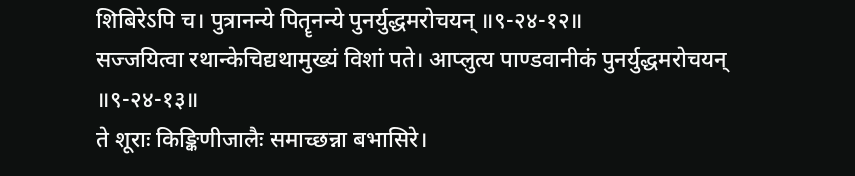शिबिरेऽपि च। पुत्रानन्ये पितॄनन्ये पुनर्युद्धमरोचयन् ॥९-२४-१२॥
सज्जयित्वा रथान्केचिद्यथामुख्यं विशां पते। आप्लुत्य पाण्डवानीकं पुनर्युद्धमरोचयन् ॥९-२४-१३॥
ते शूराः किङ्किणीजालैः समाच्छन्ना बभासिरे।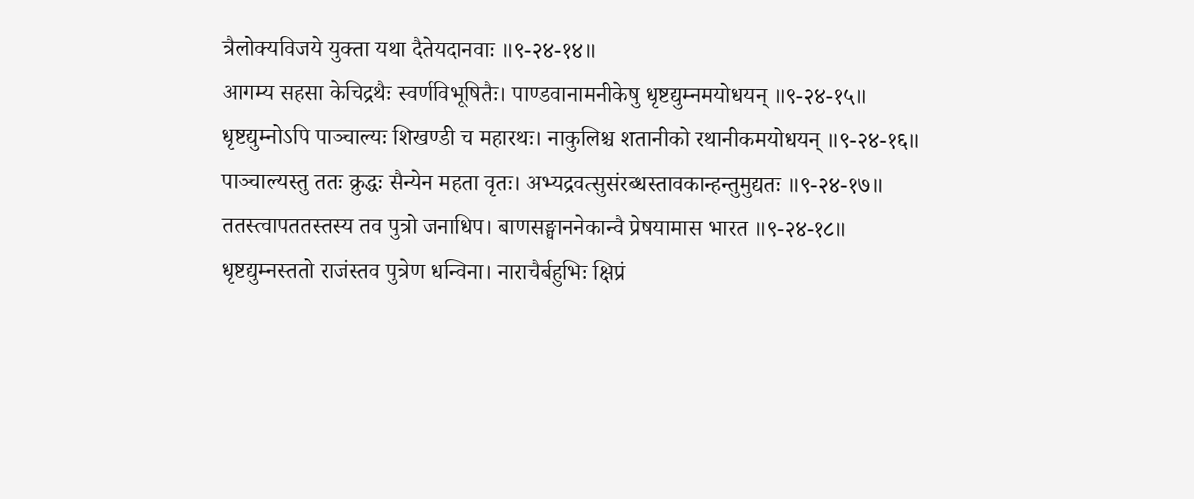त्रैलोक्यविजये युक्ता यथा दैतेयदानवाः ॥९-२४-१४॥
आगम्य सहसा केचिद्रथैः स्वर्णविभूषितैः। पाण्डवानामनीकेषु धृष्टद्युम्नमयोधयन् ॥९-२४-१५॥
धृष्टद्युम्नोऽपि पाञ्चाल्यः शिखण्डी च महारथः। नाकुलिश्च शतानीको रथानीकमयोधयन् ॥९-२४-१६॥
पाञ्चाल्यस्तु ततः क्रुद्धः सैन्येन महता वृतः। अभ्यद्रवत्सुसंरब्धस्तावकान्हन्तुमुद्यतः ॥९-२४-१७॥
ततस्त्वापततस्तस्य तव पुत्रो जनाधिप। बाणसङ्घाननेकान्वै प्रेषयामास भारत ॥९-२४-१८॥
धृष्टद्युम्नस्ततो राजंस्तव पुत्रेण धन्विना। नाराचैर्बहुभिः क्षिप्रं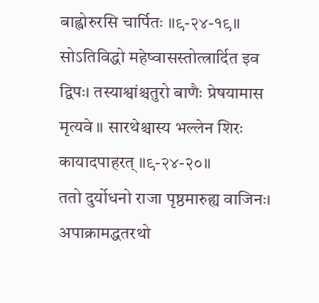बाह्वोरुरसि चार्पितः ॥९-२४-१९॥
सोऽतिविद्धो महेष्वासस्तोत्त्रार्दित इव द्विपः। तस्याश्वांश्चतुरो बाणैः प्रेषयामास मृत्यवे ॥ सारथेश्चास्य भल्लेन शिरः कायादपाहरत् ॥९-२४-२०॥
ततो दुर्योधनो राजा पृष्ठमारुह्य वाजिनः। अपाक्रामद्धतरथो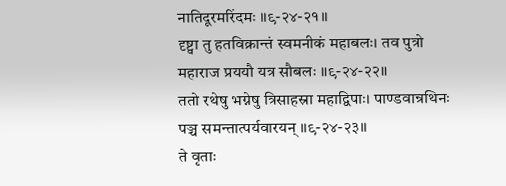नातिदूरमरिंदमः ॥९-२४-२१॥
दृष्ट्वा तु हतविक्रान्तं स्वमनीकं महाबलः। तव पुत्रो महाराज प्रययौ यत्र सौबलः ॥९-२४-२२॥
ततो रथेषु भग्नेषु त्रिसाहस्रा महाद्विपाः। पाण्डवान्रथिनः पञ्च समन्तात्पर्यवारयन् ॥९-२४-२३॥
ते वृताः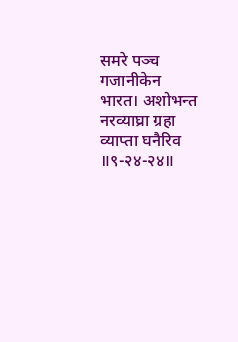समरे पञ्च गजानीकेन भारत। अशोभन्त नरव्याघ्रा ग्रहा व्याप्ता घनैरिव ॥९-२४-२४॥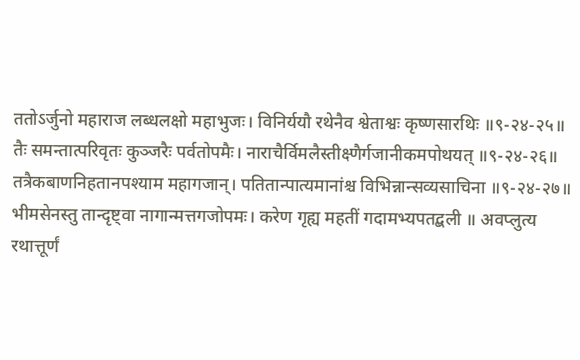ततोऽर्जुनो महाराज लब्धलक्षो महाभुजः। विनिर्ययौ रथेनैव श्वेताश्वः कृष्णसारथिः ॥९-२४-२५॥
तैः समन्तात्परिवृतः कुञ्जरैः पर्वतोपमैः। नाराचैर्विमलैस्तीक्ष्णैर्गजानीकमपोथयत् ॥९-२४-२६॥
तत्रैकबाणनिहतानपश्याम महागजान्। पतितान्पात्यमानांश्च विभिन्नान्सव्यसाचिना ॥९-२४-२७॥
भीमसेनस्तु तान्दृष्ट्वा नागान्मत्तगजोपमः। करेण गृह्य महतीं गदामभ्यपतद्बली ॥ अवप्लुत्य रथात्तूर्णं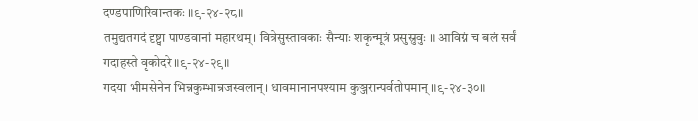दण्डपाणिरिवान्तकः ॥९-२४-२८॥
तमुद्यतगदं दृष्ट्वा पाण्डवानां महारथम्। वित्रेसुस्तावकाः सैन्याः शकृन्मूत्रं प्रसुस्रुवुः ॥ आविग्नं च बलं सर्वं गदाहस्ते वृकोदरे ॥९-२४-२९॥
गदया भीमसेनेन भिन्नकुम्भान्रजस्वलान्। धावमानानपश्याम कुञ्जरान्पर्वतोपमान् ॥९-२४-३०॥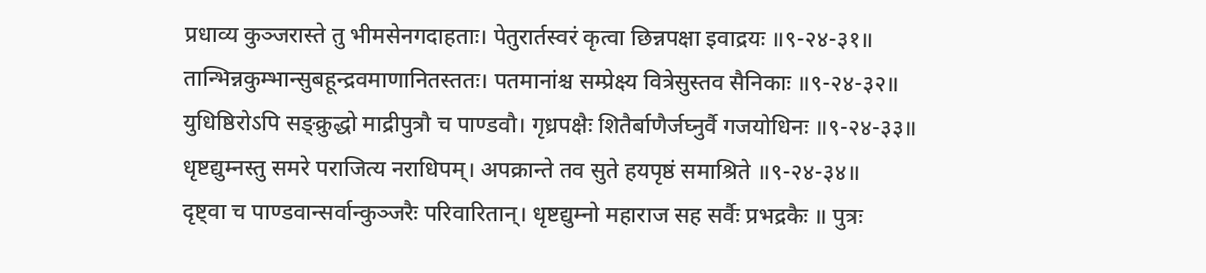प्रधाव्य कुञ्जरास्ते तु भीमसेनगदाहताः। पेतुरार्तस्वरं कृत्वा छिन्नपक्षा इवाद्रयः ॥९-२४-३१॥
तान्भिन्नकुम्भान्सुबहून्द्रवमाणानितस्ततः। पतमानांश्च सम्प्रेक्ष्य वित्रेसुस्तव सैनिकाः ॥९-२४-३२॥
युधिष्ठिरोऽपि सङ्क्रुद्धो माद्रीपुत्रौ च पाण्डवौ। गृध्रपक्षैः शितैर्बाणैर्जघ्नुर्वै गजयोधिनः ॥९-२४-३३॥
धृष्टद्युम्नस्तु समरे पराजित्य नराधिपम्। अपक्रान्ते तव सुते हयपृष्ठं समाश्रिते ॥९-२४-३४॥
दृष्ट्वा च पाण्डवान्सर्वान्कुञ्जरैः परिवारितान्। धृष्टद्युम्नो महाराज सह सर्वैः प्रभद्रकैः ॥ पुत्रः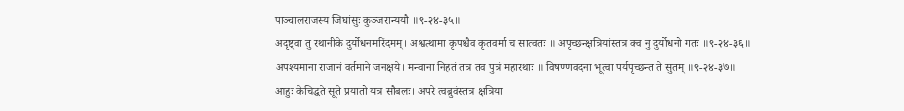पाञ्चालराजस्य जिघांसुः कुञ्जरान्ययौ ॥९-२४-३५॥
अदृष्ट्वा तु रथानीके दुर्योधनमरिंदमम्। अश्वत्थामा कृपश्चैव कृतवर्मा च सात्वतः ॥ अपृच्छन्क्षत्रियांस्तत्र क्व नु दुर्योधनो गतः ॥९-२४-३६॥
अपश्यमाना राजानं वर्तमाने जनक्षये। मन्वाना निहतं तत्र तव पुत्रं महारथाः ॥ विषण्णवदना भूत्वा पर्यपृच्छन्त ते सुतम् ॥९-२४-३७॥
आहुः केचिद्धते सूते प्रयातो यत्र सौबलः। अपरे त्वब्रुवंस्तत्र क्षत्रिया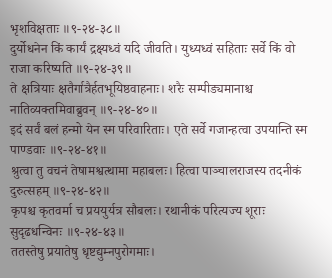भृशविक्षताः ॥९-२४-३८॥
दुर्योधनेन किं कार्यं द्रक्ष्यध्वं यदि जीवति। युध्यध्वं सहिताः सर्वे किं वो राजा करिष्यति ॥९-२४-३९॥
ते क्षत्रियाः क्षतैर्गात्रैर्हतभूयिष्ठवाहनाः। शरैः सम्पीड्यमानाश्च नातिव्यक्तमिवाब्रुवन् ॥९-२४-४०॥
इदं सर्वं बलं हन्मो येन स्म परिवारिताः। एते सर्वे गजान्हत्वा उपयान्ति स्म पाण्डवाः ॥९-२४-४१॥
श्रुत्वा तु वचनं तेषामश्वत्थामा महाबलः। हित्वा पाञ्चालराजस्य तदनीकं दुरुत्सहम् ॥९-२४-४२॥
कृपश्च कृतवर्मा च प्रययुर्यत्र सौबलः। रथानीकं परित्यज्य शूराः सुदृढधन्विनः ॥९-२४-४३॥
ततस्तेषु प्रयातेषु धृष्टद्युम्नपुरोगमाः।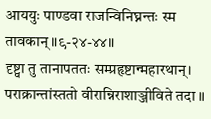आययुः पाण्डवा राजन्विनिघ्नन्तः स्म तावकान् ॥९-२४-४४॥
दृष्ट्वा तु तानापततः सम्प्रहृष्टान्महारथान्। पराक्रान्तांस्ततो वीरान्निराशाञ्जीविते तदा ॥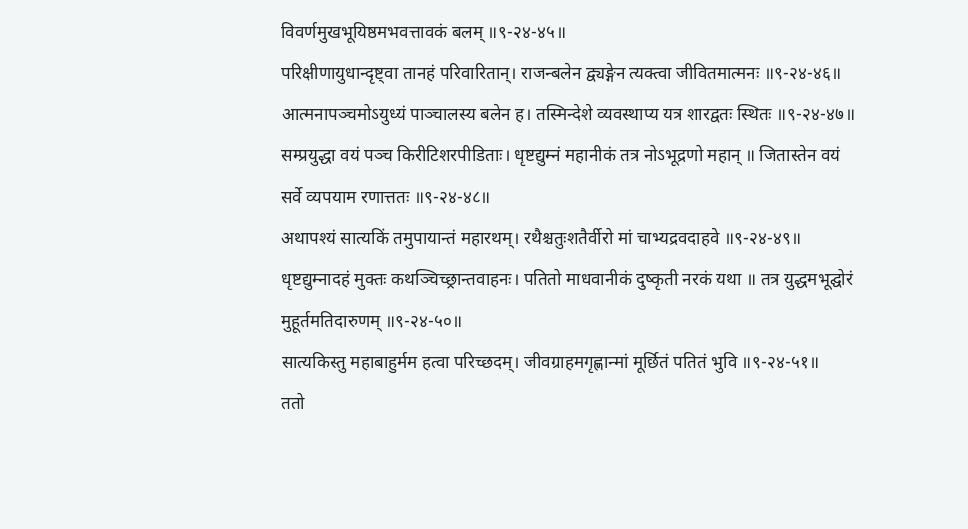विवर्णमुखभूयिष्ठमभवत्तावकं बलम् ॥९-२४-४५॥
परिक्षीणायुधान्दृष्ट्वा तानहं परिवारितान्। राजन्बलेन द्व्यङ्गेन त्यक्त्वा जीवितमात्मनः ॥९-२४-४६॥
आत्मनापञ्चमोऽयुध्यं पाञ्चालस्य बलेन ह। तस्मिन्देशे व्यवस्थाप्य यत्र शारद्वतः स्थितः ॥९-२४-४७॥
सम्प्रयुद्धा वयं पञ्च किरीटिशरपीडिताः। धृष्टद्युम्नं महानीकं तत्र नोऽभूद्रणो महान् ॥ जितास्तेन वयं सर्वे व्यपयाम रणात्ततः ॥९-२४-४८॥
अथापश्यं सात्यकिं तमुपायान्तं महारथम्। रथैश्चतुःशतैर्वीरो मां चाभ्यद्रवदाहवे ॥९-२४-४९॥
धृष्टद्युम्नादहं मुक्तः कथञ्चिच्छ्रान्तवाहनः। पतितो माधवानीकं दुष्कृती नरकं यथा ॥ तत्र युद्धमभूद्घोरं मुहूर्तमतिदारुणम् ॥९-२४-५०॥
सात्यकिस्तु महाबाहुर्मम हत्वा परिच्छदम्। जीवग्राहमगृह्णान्मां मूर्छितं पतितं भुवि ॥९-२४-५१॥
ततो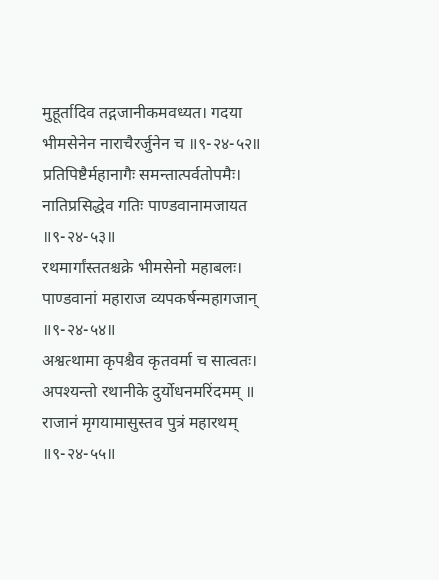मुहूर्तादिव तद्गजानीकमवध्यत। गदया भीमसेनेन नाराचैरर्जुनेन च ॥९-२४-५२॥
प्रतिपिष्टैर्महानागैः समन्तात्पर्वतोपमैः। नातिप्रसिद्धेव गतिः पाण्डवानामजायत ॥९-२४-५३॥
रथमार्गांस्ततश्चक्रे भीमसेनो महाबलः। पाण्डवानां महाराज व्यपकर्षन्महागजान् ॥९-२४-५४॥
अश्वत्थामा कृपश्चैव कृतवर्मा च सात्वतः। अपश्यन्तो रथानीके दुर्योधनमरिंदमम् ॥ राजानं मृगयामासुस्तव पुत्रं महारथम् ॥९-२४-५५॥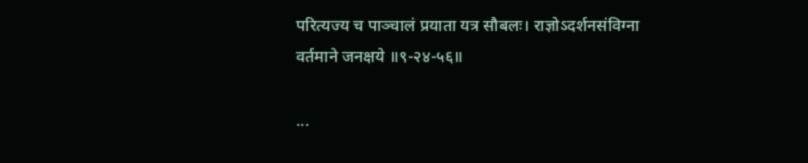परित्यज्य च पाञ्चालं प्रयाता यत्र सौबलः। राज्ञोऽदर्शनसंविग्ना वर्तमाने जनक्षये ॥९-२४-५६॥

...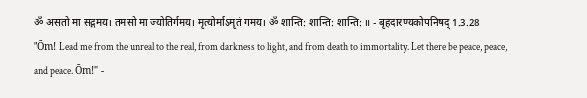ॐ असतो मा सद्गमय। तमसो मा ज्योतिर्गमय। मृत्योर्माऽमृतं गमय। ॐ शान्ति: शान्ति: शान्ति: ॥ - बृहदारण्यकोपनिषद् 1.3.28
"Ōm! Lead me from the unreal to the real, from darkness to light, and from death to immortality. Let there be peace, peace, and peace. Ōm!" -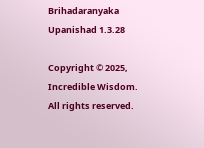Brihadaranyaka Upanishad 1.3.28

Copyright © 2025, Incredible Wisdom.
All rights reserved.